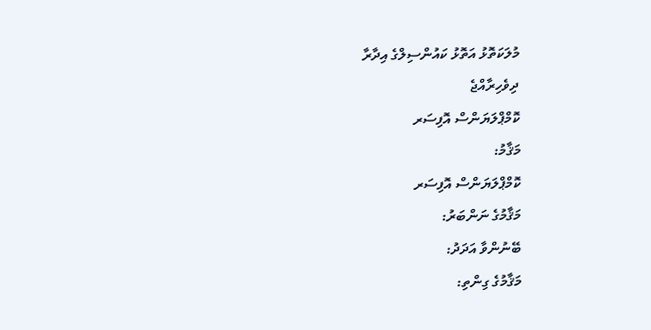މުލަކަތޮޅު އަތޮޅު ކައުންސިލްގެ އިދާރާ
ދިވެހިރާއްޖެ
ކޮމްޕްލަޔަންސް އޮފިސަރ
މަޤާމު:
ކޮމްޕްލަޔަންސް އޮފިސަރ
މަޤާމުގެ ނަންބަރު:
ބޭނުންވާ އަދަދު:
މަޤާމުގެ ގިންތި: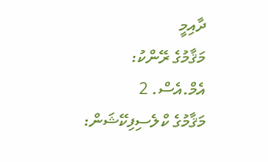ދާއިމީ
މަޤާމުގެ ރޭންކު:
އެމް.އެސް. 2
މަޤާމުގެ ކްލެސިފިކޭޝަން: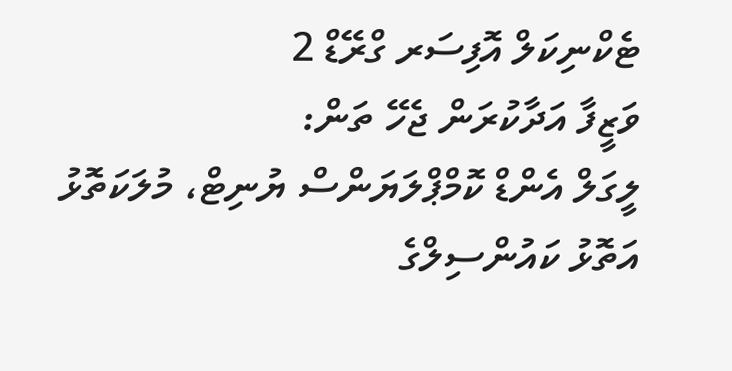ޓެކްނިކަލް އޮފިސަރ ގްރޭޑް 2
ވަޒީފާ އަދާކުރަން ޖެހޭ ތަން:
ލީގަލް އެންޑް ކޮމްޕްލަޔަންސް ޔުނިޓް، މުލަކަތޮޅު އަތޮޅު ކައުންސިލްގެ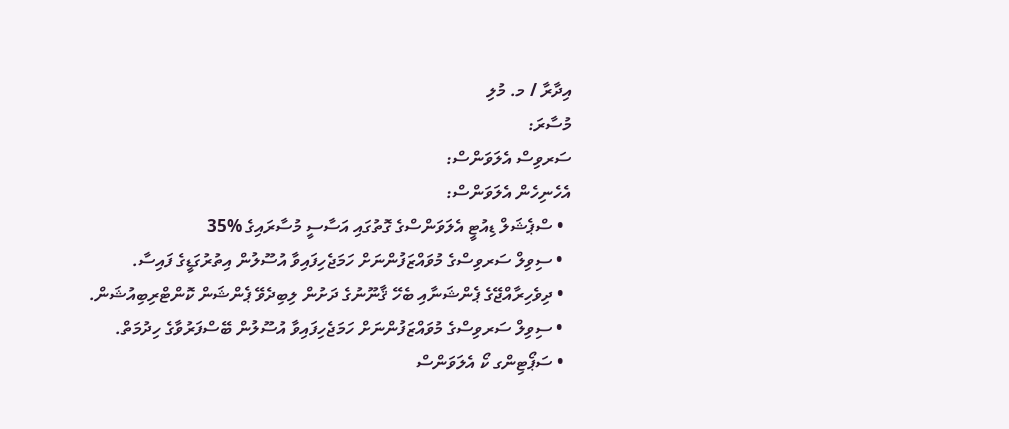އިދާރާ / މ. މުލި
މުސާރަ:
ސަރވިސް އެލަވަންސް:
އެހެނިހެން އެލަވަންސް:
  • ސްޕެޝަލް ޑިއުޓީ އެލަވަންސްގެ ގޮތުގައި އަސާސީ މުސާރައިގެ %35
  • ސިވިލް ސަރވިސްގެ މުވައްޒަފުންނަށް ހަމަޖެހިފައިވާ އުސޫލުން އިތުރުގަޑީގެ ފައިސާ.
  • ދިވެހިރާއްޖޭގެ ޕެންޝަނާއި ބެހޭ ޤާނޫނުގެ ދަށުން ލިބިދެވޭ ޕެންޝަން ކޮންޓްރިބިއުޝަން.
  • ސިވިލް ސަރވިސްގެ މުވައްޒަފުންނަށް ހަމަޖެހިފައިވާ އުސޫލުން ބޭސްފަރުވާގެ ހިދުމަތް.
  • ސަޕޯޓިންގ ކޯ އެލަވަންސް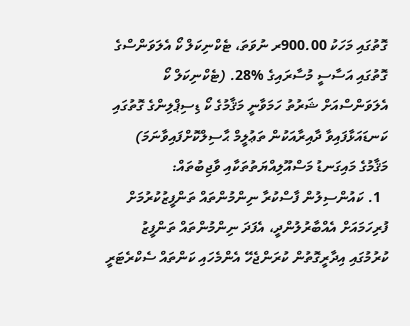ގޮތުގައި މަހަކު 900.00ރ ނުވަތަ، ޓެކްނިކަލް ކޯ އެލަވަންސްގެ ގޮތުގައި އަސާސީ މުސާރައިގެ %28. (ޓެކްނިކަލް ކޯ އެލަވަންސްއަށް ޝަރުތު ހަމަވާނީ މަޤާމުގެ ކޯ ޑިސިޕްލިންގެ ގޮތުގައި ކަނޑައަޅާފައިވާ ދާއިރާއަކުން ތަޢުލީމް ޙާސިލްކޮށްފައިވާނަމަ)
މަޤާމުގެ މައިގަނޑު މަސްއޫލިއްޔަތުތަކާއި ވާޖިބުތައް:
  1. ކައުންސިލުން ފާސްކުރާ ނިންމުންތައް ތަންފީޒުކުރުމަށް ފުރިހަމައަށް އެއްބާރުލުންދީ، އެފަދަ ނިންމުންތައް ތަންފީޒު ކުރުމުގައި އިދާރީގޮތުން ކުރަންޖެހޭ އެންމެހައި ކަންތައް ސެކްރެޓަރީ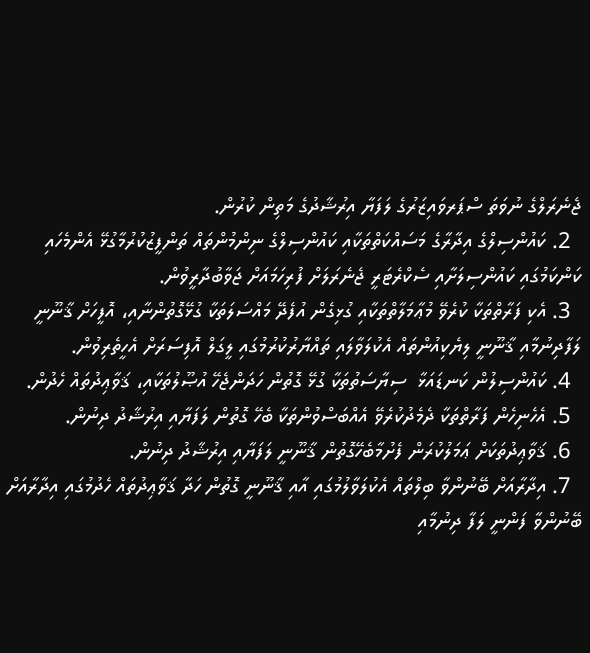ޖެނެރަލްގެ ނުވަތަ ސްޕަރވައިޒަރުގެ ލަފަޔާ އިރުޝާދުގެ މަތިން ކުރުން.
  2. ކައުންސިލްގެ އިދާރާގެ މަސައްކަތްތަކާއި ކައުންސިލްގެ ނިންމުންތައް ތަންފީޒުކުރުމާގުޅޭ އެންމެހައި ކަންކަމުގައި ކައުންސިލަށާއި ސެކްރެޓަރީ ޖެނެރަލަށް ފުރިހަމައަށް ޖަވާބުދާރީވުން.
  3. އެކި ފަރާތްތަކާ ކުރެވޭ މުޢާމަލާތްތަކާއި ގުޅިގެން އުފެދޭ މައްސަލަތަކާ ގުޅޭގޮތުންނާއި، އޮފީހަށް ޤާނޫނީ ލަފާދިނުމާއި ޤާނޫނީ ލިޔެކިއުންތައް އެކުލަވާލައި ތައްޔާރުކުރުމުގައި ލީގަލް އޮފިސަރަށް އެހީތެރިވުން.
  4. ކައުންސިލުން ކަނޑައަޅާ  ސިޔާސަތުތަކާ ގުޅޭ ގޮތުން ހަދަންޖެހޭ އުޞޫލުތަކާއި، ޤަވާޢިދުތައް ހެދުން.
  5. އެހެނިހެން ފަރާތްތަކާ ދެމެދުކުރެވޭ އެއްބަސްވުންތަކާ ބެހޭ ގޮތުން ލަފަޔާއި އިރުޝާދު ދިނުން.
  6. ޤަވާޢިދުތަކަށް ޢަމަލުކުރަން ފެށުމާބެހޭގޮތުން ޤާނޫނީ ލަފަޔާއި އިރުޝާދު ދިނުން.
  7. އިދާރާއަށް ބޭނުންވާ ބިލްތައް އެކުލަވާލުމުގައި އާއި ޤާނޫނީ ގޮތުން ހަދާ ޤަވާޢިދުތައް ހެދުމުގައި އިދާރާއަށް ބޭނުންވާ ފަންނީ ލަފާ ދިނުމާއި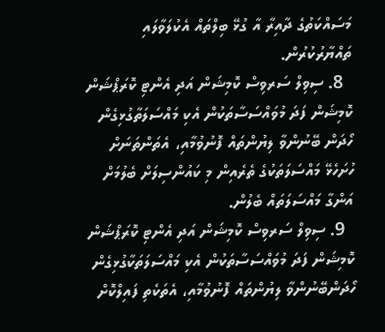މަސައްކަތުގެ ދާއިރާ އާ ގުޅޭ ބިލްތައް އެކުލަވާލައި ތައްޔާރުކުރުން.
  8. ސިވިލް ސަރވިސް ކޮމިޝަން އަދި އެންޓި ކޮރަޕްޝަން ކޮމިޝަން ފަދަ މުވައްސަސާތަކުން އެކި މައްސަލަތާގުޅިގެން ހޯދަން ބޭނުންވާ ލިޔުންތައް ފޮނުވުމާއި، އެތަންތަނަށް ހުށަހެޅޭ މައްސަލަތަކުގެ ތެރެއިން މި ކައުންސިލަށް ބެލުމަށް އަންގާ މައްސަލަތައް ބެލުން.
  9. ސިވިލް ސަރވިސް ކޮމިޝަން އަދި އެންޓި ކޮރަޕްޝަން ކޮމިޝަން ފަދަ މުވައްސަސާތަކުން އެކި މައްސަލަތަކާގުޅިގެން ހޯދަންބޭނުންވާ ލިޔުންތައް ފޮނުވުމާއި، އެތަކެތި ފައިލްކޮށް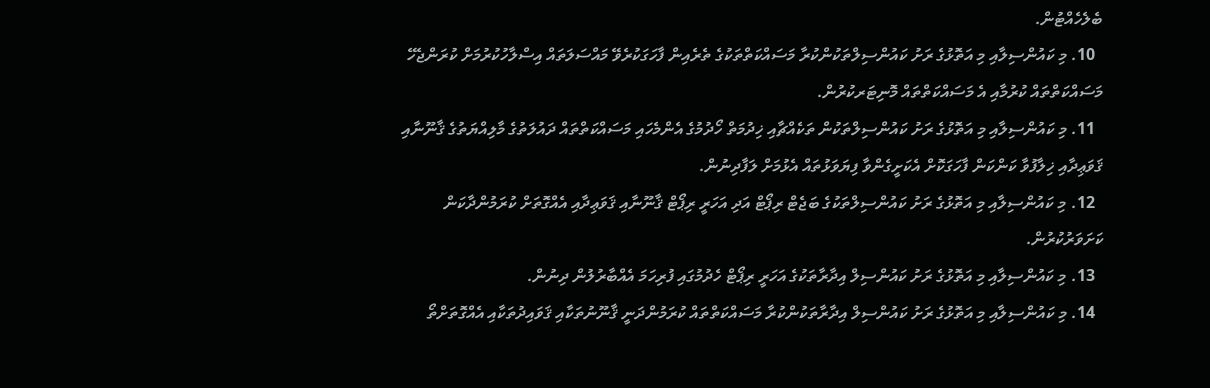ބެލެހެއްޓުން.
  10. މި ކައުންސިލާއި މި އަތޮޅުގެ ރަށު ކައުންސިލްތަކުންކުރާ މަސައްކަތްތަކުގެ ތެރެއިން ފާހަގަކުރެވޭ މައްސަލަތައް އިސްލާހުކުރުމަށް ކުރަންޖެހޭ މަސައްކަތްތައް ކުރުމާއި އެ މަސައްކަތްތައް މޮނިޓަރކުރުން.
  11. މި ކައުންސިލާއި މި އަތޮޅުގެ ރަށު ކައުންސިލްތަކުން ތަކެއްޗާއި ޚިދުމަތް ހޯދުމުގެ އެންމެހައި މަސައްކަތްތައް ދައުލަތުގެ މާލިއްޔަތުގެ ޤާނޫނާއި ޤަވަޢިދާއި ޚިލާފުވާ ކަންކަން ފާހަގަކޮށް އެކަށީގެންވާ ފިޔަވަޅުތައް އެޅުމަށް ލަފާދިނުން.
  12. މި ކައުންސިލާއި މި އަތޮޅުގެ ރަށު ކައުންސިލްތަކުގެ ބަޖެޓް ރިޕޯޓް އަދި އަހަރީ ރިޕޯޓް ޤާނޫނާއި ޤަވަޢިދާއި އެއްގޮތަށް ކުރަމުންދާކަން ކަށަވަރުކުރުން.
  13. މި ކައުންސިލާއި މި އަތޮޅުގެ ރަށު ކައުންސިލް އިދާރާތަކުގެ އަހަރީ ރިޕޯޓް ހެދުމުގައި ފުރިހަމަ އެއްބާރުލުން ދިނުން.
  14. މި ކައުންސިލާއި މި އަތޮޅުގެ ރަށު ކައުންސިލް އިދާރާތަކުންކުރާ މަސައްކަތްތައް ކުރަމުންދަނީ ޤާނޫނުތަކާއި ޤަވައިދުތަކާއި އެއްގޮތަށްތޯ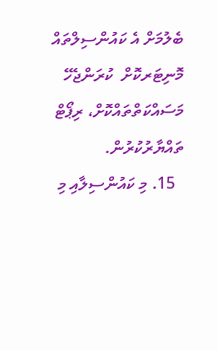ބެލުމަށް އެ ކައުންސިލްތައް މޮނިޓަރކޮށް  ކުރަންޖެހޭ މަސައްކަތްތައްކޮށް، ރިޕޯޓް ތައްޔާރުކުރުން.
  15. މި ކައުންސިލާއި މި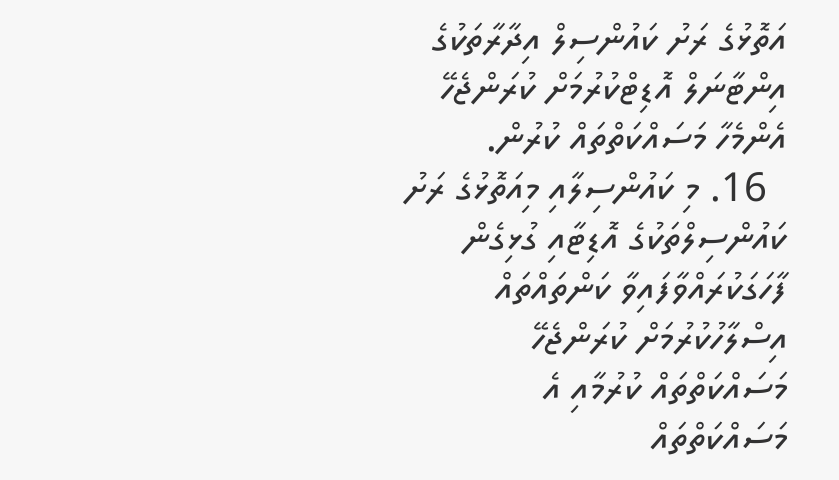އަތޮޅުގެ ރަށު ކައުންސިލް އިދާރާތަކުގެ އިންޓާނަލް އޮޑިޓްކުރުމަށް ކުރަންޖެހޭ އެންމެހާ މަސައްކަތްތައް ކުރުން.
  16. މި ކައުންސިލާއި މިއަތޮޅުގެ ރަށު ކައުންސިލްތަކުގެ އޮޑިޓާއި ގުޅިގެން ފާހަގަކުރައްވާފައިވާ ކަންތައްތައް އިސްލާހުކުރުމަށް ކުރަންޖެހޭ މަސައްކަތްތައް ކުރުމާއި އެ މަސައްކަތްތައް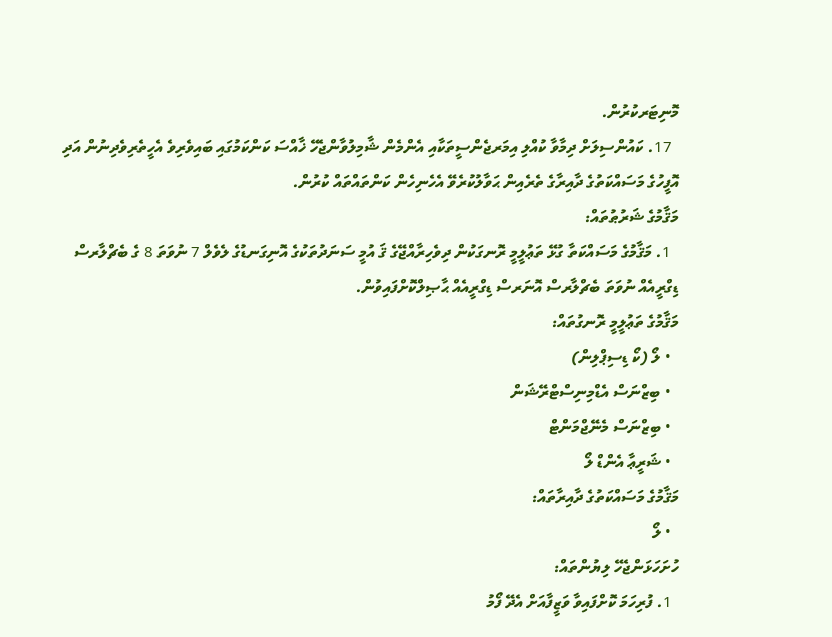މޮނިޓަރކުރުން.
  17. ކައުންސިލަށް ދިމާވާ ކުއްލި އިމަރޖެންސީތަކާއި އެންމެން ޝާމިލުވާންޖެހޭ ޚާއްސަ ކަންކަމުގައި ބައިވެރިވެ އެހީތެރިވެދިނުން އަދި އޮފީހުގެ މަސައްކަތުގެ ދާއިރާގެ ތެރެއިން ޙަވާލުކުރެވޭ އެހެނިހެން ކަންތައްތައް ކުރުން.
މަޤާމުގެ ޝަރުޠުތައް:
  1. މަޤާމުގެ މަސައްކަތާ ގުޅޭ ތަޢުލީމީ ރޮނގަކުން ދިވެހިރާއްޖޭގެ ޤަ އުމީ ސަނަދުތަކުގެ އޮނިގަނޑުގެ ލެވެލް 7 ނުވަތަ 8 ގެ ބެޗްލާރސް ޑިގްރީއެއް ނުވަތަ ބެޗްލާރސް އޮނަރސް ޑިގްރީއެއް ޙާޞިލްކޮށްފައިވުން.
މަޤާމުގެ ތަޢުލީމީ ރޮނގުތައް:
  • ލޯ (ކޯ ޑިސިޕްލިން)
  • ބިޒްނަސް އެޑްމިނިސްޓްރޭޝަން
  • ބިޒްނަސް މެނޭޖްމަންޓް
  • ޝަރީޢާ އެންޑް ލޯ
މަޤާމުގެ މަސައްކަތުގެ ދާއިރާތައް:
  • ލޯ
ހުށަހަޅަންޖެހޭ ލިޔުންތައް:
  1. ފުރިހަމަ ކޮށްފައިވާ ވަޒީފާއަށް އެދޭ ފޯމު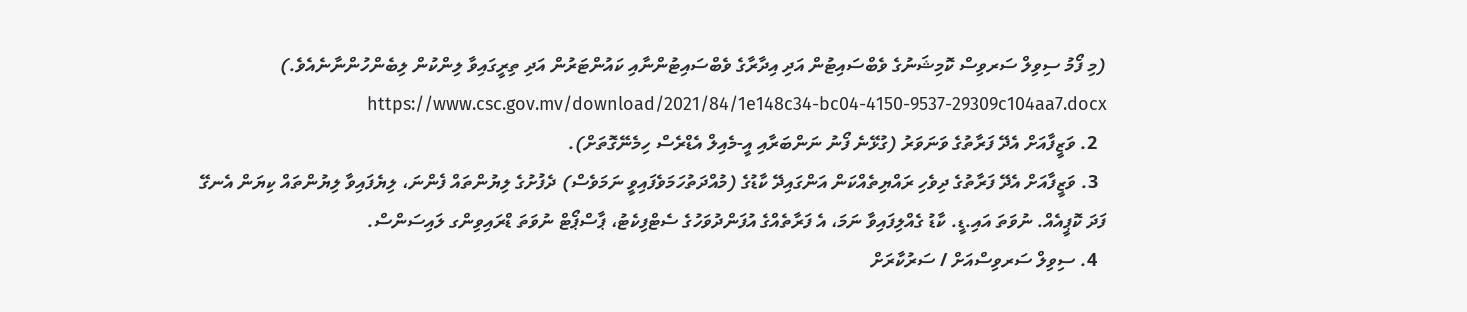(މި ފޯމު ސިވިލް ސަރވިސް ކޮމިޝަނުގެ ވެބްސައިޓުން އަދި އިދާރާގެ ވެބްސައިޓުންނާއި ކައުންޓަރުން އަދި ތިރީގައިވާ ލިންކުން ލިބެންހުންނާނެއެވެ.)  https://www.csc.gov.mv/download/2021/84/1e148c34-bc04-4150-9537-29309c104aa7.docx
  2. ވަޒީފާއަށް އެދޭ ފަރާތުގެ ވަނަވަރު (ގުޅޭނެ ފޯނު ނަންބަރާއި އީ-މެއިލް އެޑްރެސް ހިމެނޭގޮތަށް).
  3. ވަޒީފާއަށް އެދޭ ފަރާތުގެ ދިވެހި ރައްޔިތެއްކަން އަންގައިދޭ ކާޑުގެ (މުއްދަތުހަމަވެފައިވީ ނަމަވެސް) ދެފުށުގެ ލިޔުންތައް ފެންނަ، ލިޔެފައިވާ ލިޔުންތައް ކިޔަން އެނގޭ ފަދަ ކޮޕީއެއް. ނުވަތަ އައި.ޑީ. ކާޑު ގެއްލިފައިވާ ނަމަ، އެ ފަރާތެއްގެ އުފަންދުވަހުގެ ސެޓްފިކެޓު، ޕާސްޕޯޓް ނުވަތަ ޑްރައިވިންގ ލައިސަންސް.
  4. ސިވިލް ސަރވިސްއަށް / ސަރުކާރަށް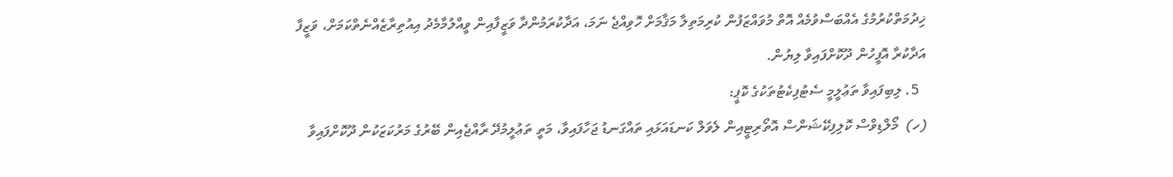ޚިދުމަތްކުރުމުގެ އެއްބަސްވުމެއް އޮތް މުވައްޒަފުން ކުރިމަތިލާ މަޤާމަށް ހޮވިއްޖެ ނަމަ، އަދާކުރަމުންދާ ވަޒީފާއިން ވީއްލުމާމެދު އިއުތިރާޒެއްނެތްކަމަށް، ވަޒީފާ އަދާކުރާ އޮފީހުން ދޫކޮށްފައިވާ ލިޔުން.
  5. ލިބިފައިވާ ތަޢުލީމީ ސެޓުފިކެޓުތަކުގެ ކޮޕީ:
(ހ)  މޯލްޑިވްސް ކޮލިފިކޭޝަންސް އޮތޯރިޓީއިން ލެވަލް ކަނޑައަޅައި ތައްގަނޑު ޖަހާފައިވާ، މަތީ ތަޢުލީމުދޭ ރާއްޖެއިން ބޭރުގެ މަރުކަޒަކުން ދޫކޮށްފައިވާ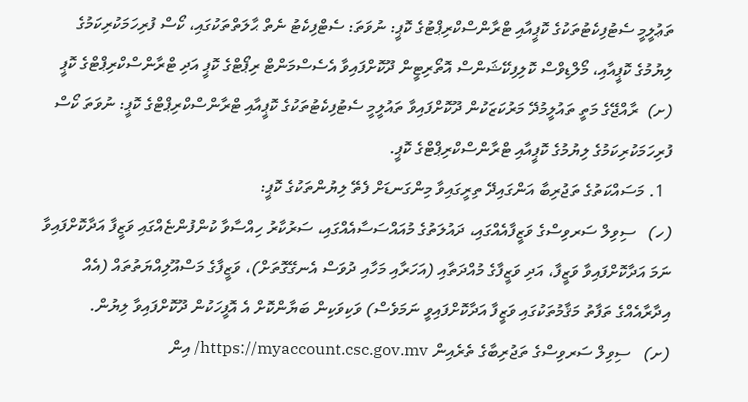ތަޢުލީމީ ސެޓުފިކެޓުތަކުގެ ކޮޕީއާއި ޓްރާންސްކްރިޕްޓުގެ ކޮޕީ: ނުވަތަ: ސެޓްފިކެޓު ނެތް ޙާލަތްތަކުގައި، ކޯސް ފުރިހަމަކުރިކަމުގެ ލިޔުމުގެ ކޮޕީއާއި، މޯލްޑިވްސް ކޮލިފިކޭޝަންސް އޮތޯރިޓީން ދޫކޮށްފައިވާ އެސެސްމަންޓް ރިޕޯޓްގެ ކޮޕީ އަދި ޓްރާންސްކްރިޕްޓްގެ ކޮޕީ
(ށ)  ރާއްޖޭގެ މަތީ ތައުލީމުދޭ މަރުކަޒަކުން ދޫކޮށްފައިވާ ތައުލީމީ ސެޓުފިކެޓުތަކުގެ ކޮޕީއާއި ޓްރާންސްކްރިޕްޓްގެ ކޮޕީ: ނުވަތަ ކޯސް ފުރިހަމަކުރިކަމުގެ ލިޔުމުގެ ކޮޕީއާއި ޓްރާންސްކްރިޕްޓްގެ ކޮޕީ.
  1. މަސައްކަތުގެ ތަޖުރިބާ އަންގައިދޭ ތިރީގައިވާ މިންގަނޑަށް ފެތޭ ލިޔުންތަކުގެ ކޮޕީ:
(ހ)   ސިވިލް ސަރވިސްގެ ވަޒީފާއެއްގައި، ދައުލަތުގެ މުއައްސަސާއެއްގައި، ސަރުކާރު ހިއްސާވާ ކުންފުންޏެއްގައި ވަޒީފާ އަދާކޮށްފައިވާ ނަމަ އަދާކޮށްފައިވާ ވަޒީފާ، އަދި ވަޒީފާގެ މުއްދަތާއި (އަހަރާއި މަހާއި ދުވަސް އެނގޭގޮތަށް)، ވަޒީފާގެ މަސްއޫލިއްޔަތުތައް (އެއް އިދާރާއެއްގެ ތަފާތު މަޤާމުތަކުގައި ވަޒީފާ އަދާކޮށްފައިވީ ނަމަވެސް) ވަކިވަކިން ބަޔާންކޮށް އެ އޮފީހަކުން ދޫކޮށްފައިވާ ލިޔުން.
(ށ)   ސިވިލް ސަރވިސްގެ ތަޖުރިބާގެ ތެރެއިން https://myaccount.csc.gov.mv/ އިން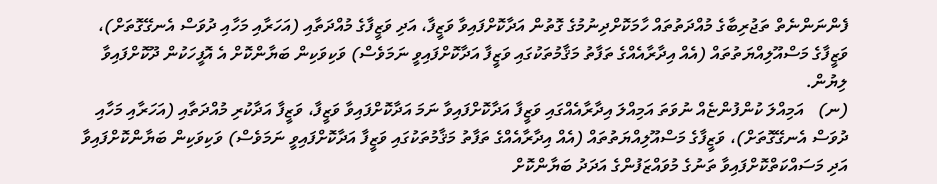ފެންނަންނެތް ތަޖުރިބާގެ މުއްދަތުތައް ހާމަކޮށްދިނުމުގެ ގޮތުން އަދާކޮށްފައިވާ ވަޒީފާ، އަދި ވަޒީފާގެ މުއްދަތާއި (އަހަރާއި މަހާއި ދުވަސް އެނގޭގޮތަށް)، ވަޒީފާގެ މަސްއޫލިއްޔަތުތައް (އެއް އިދާރާއެއްގެ ތަފާތު މަޤާމުތަކުގައި ވަޒީފާ އަދާކޮށްފައިވީ ނަމަވެސް) ވަކިވަކިން ބަޔާންކޮށް އެ އޮފީހަކުން ދޫކޮށްފައިވާ ލިޔުން.
(ނ)   އަމިއްލަ ކުންފުންޏެއް ނުވަތަ އަމިއްލަ އިދާރާއެއްގައި ވަޒީފާ އަދާކޮށްފައިވާ ނަމަ އަދާކޮށްފައިވާ ވަޒީފާ، ވަޒީފާ އަދާކުރި މުއްދަތާއި (އަހަރާއި މަހާއި ދުވަސް އެނގޭގޮތަށް)، ވަޒީފާގެ މަސްއޫލިއްޔަތުތައް (އެއް އިދާރާއެއްގެ ތަފާތު މަޤާމުތަކުގައި ވަޒީފާ އަދާކޮށްފައިވީ ނަމަވެސް) ވަކިވަކިން ބަޔާންކޮށްފައިވާ އަދި މަސައްކަތްކޮށްފައިވާ ތަނުގެ މުވައްޒަފުންގެ އަދަދު ބަޔާންކޮށް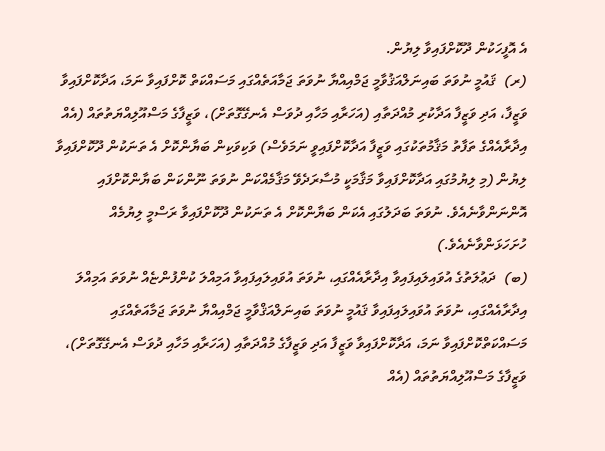އެ އޮފީހަކުން ދޫކޮށްފައިވާ ލިޔުން.
(ރ)  ޤައުމީ ނުވަތަ ބައިނަލްއަޤުވާމީ ޖަމްއިއްޔާ ނުވަތަ ޖަމާއަތެއްގައި މަސައްކަތް ކޮށްފައިވާ ނަމަ، އަދާކޮށްފައިވާ ވަޒީފާ، އަދި ވަޒީފާ އަދާކުރި މުއްދަތާއި (އަހަރާއި މަހާއި ދުވަސް އެނގޭގޮތަށް)، ވަޒީފާގެ މަސްއޫލިއްޔަތުތައް (އެއް އިދާރާއެއްގެ ތަފާތު މަޤާމުތަކުގައި ވަޒީފާ އަދާކޮށްފައިވީ ނަމަވެސް) ވަކިވަކިން ބަޔާންކޮށް އެ ތަނަކުން ދޫކޮށްފައިވާ ލިޔުން (މި ލިޔުމުގައި އަދާކޮށްފައިވާ މަޤާމަކީ މުސާރަދެވޭ މަޤާމެއްކަން ނުވަތަ ނޫންކަން ބަޔާންކޮށްފައި އޮންނަންވާނެއެވެ. ނުވަތަ ބަދަލުގައި އެކަން ބަޔާންކޮށް އެ ތަނަކުން ދޫކޮށްފައިވާ ރަސްމީ ލިޔުމެއް ހުށަހަޅަންވާނެއެވެ.)
(ބ)  ދަޢުލަތުގެ އުވައިލައިފައިވާ އިދާރާއެއްގައި، ނުވަތަ އުވައިލައިފައިވާ އަމިއްލަ ކުންފުންޏެއް ނުވަތަ އަމިއްލަ އިދާރާއެއްގައި، ނުވަތަ އުވައިލައިފައިވާ ޤައުމީ ނުވަތަ ބައިނަލްއަޤްވާމީ ޖަމްއިއްޔާ ނުވަތަ ޖަމާއަތެއްގައި މަސައްކަތްކޮށްފައިވާ ނަމަ، އަދާކޮށްފައިވާ ވަޒީފާ އަދި ވަޒީފާގެ މުއްދަތާއި (އަހަރާއި މަހާއި ދުވަސް އެނގޭގޮތަށް)، ވަޒީފާގެ މަސްއޫލިއްޔަތުތައް (އެއް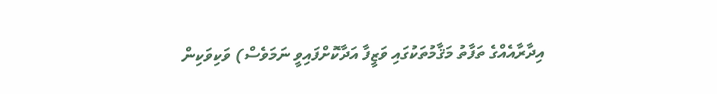އިދާރާއެއްގެ ތަފާތު މަޤާމުތަކުގައި ވަޒީފާ އަދާކޮށްފައިވީ ނަމަވެސް) ވަކިވަކިން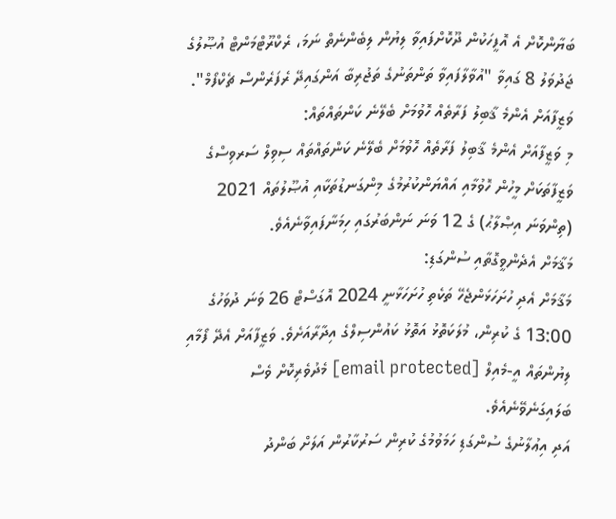ބަޔާންކޮށް އެ އޮފީހަކުން ދޫކޮށްފައިވާ ލިޔުން ލިބެންނެތް ނަމަ، ރެކްރޫޓްމަންޓް އުޞޫލުގެ ޖަދުވަލު 8 ގައިވާ "އުވާލާފައިވާ ތަންތަނުގެ ތަޖުރިބާ އަންގައިދޭ ރެފަރެންސް ޗެކްފޯމް".
ވަޒީފާއަށް އެންމެ ޤާބިލު ފަރާތެއް ހޮވުމަށް ބެލޭނެ ކަންތައްތައް:
މި ވަޒީފާއަށް އެންމެ ޤާބިލު ފަރާތެއް ހޮވުމަށް ބެލޭނެ ކަންތައްތައް ސިވިލް ސަރވިސްގެ ވަޒީފާތަކަށް މީހުން ހޮވުމާއި އައްޔަންކުރުމުގެ މިންގަނޑުތަކާއި އުޞޫލުތައް 2021 (ތިންވަނަ އިޞްލާޙު) ގެ 12 ވަނަ ނަންބަރުގައި ހިމަނާފައިވާނެއެވެ.
މަޤާމަށް އެދެންވީގޮތާއި ސުންގަޑި:
މަޤާމަށް އެދި ހުށަހަޅަންޖެހޭ ތަކެތި ހުށަހަޅާނީ 2024 އޮގަސްޓް 26 ވަނަ ދުވަހުގެ 13:00 ގެ ކުރިން، މުލަކަތޮޅު އަތޮޅު ކައުންސިލްގެ އިދާރާއަށެވެ. ވަޒީފާއަށް އެދޭ ފޯމާއި ލިޔުންތައް އީ-މެއިލް [email protected] މެދުވެރިކޮށް ވެސް ބަލައިގަނެވޭނެއެވެ.
އަދި އިޢުލާނުގެ ސުންގަޑި ހަމަވުމުގެ ކުރިން ސަރުކާރުން އަލަށް ބަންދު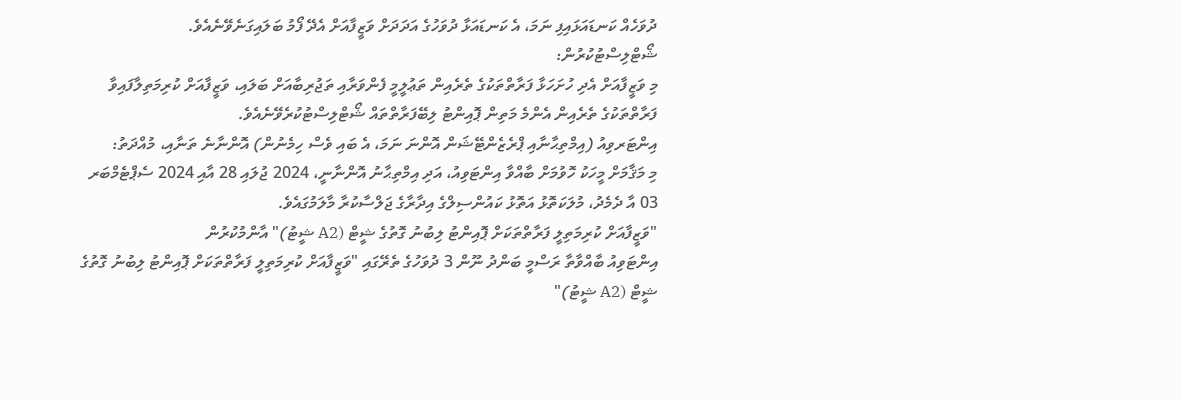ދުވަހެއް ކަނޑައަޅައިފި ނަމަ، އެ ކަނޑައަޅާ ދުވަހުގެ އަދަދަށް ވަޒީފާއަށް އެދޭ ފޯމު ބަލައިގަނެވޭނެއެވެ.
ޝޯޓްލިސްޓުކުރުން:
މި ވަޒީފާއަށް އެދި ހުށަހަޅާ ފަރާތްތަކުގެ ތެރެއިން ތަޢުލީމީ ފެންވަރާއި ތަޖުރިބާއަށް ބަލައި، ވަޒީފާއަށް ކުރިމަތިލާފައިވާ ފަރާތްތަކުގެ ތެރެއިން އެންމެ މަތިން ޕޮއިންޓު ލިބޭފަރާތްތައް ޝޯޓްލިސްޓުކުރެވޭނެއެވެ.
އިންޓަރވިއު (އިމްތިޙާނާއި ޕްރެޒެންޓޭޝަން އޮންނަ ނަމަ، އެ ބައި ވެސް ހިމެނުން) އޮންނާނެ ތަނާއި، މުއްދަތު:
މި މަޤާމަށް މީހަކު ހޮވުމަށް ބާއްވާ އިންޓަވިއު، އަދި އިމްތިޙާނު އޮންނާނީ، 2024 ޖުލައި 28 އާއި 2024 ސެޕްޓެމްބަރ 03 އާ ދެމެދު، މުލަކަތޮޅު އަތޮޅު ކައުންސިލްގެ އިދާރާގެ ޖަލްސާކުރާ މާލަމުގައެވެ.
"ވަޒީފާއަށް ކުރިމަތިލީ ފަރާތްތަކަށް ޕޮއިންޓު ލިބުނު ގޮތުގެ ޝީޓް (A2 ޝީޓު)" އާންމުކުރުން
އިންޓަވިއު ބާއްވާތާ ރަސްމީ ބަންދު ނޫން 3 ދުވަހުގެ ތެރޭގައި "ވަޒީފާއަށް ކުރިމަތިލީ ފަރާތްތަކަށް ޕޮއިންޓު ލިބުނު ގޮތުގެ ޝީޓް (A2 ޝީޓު)"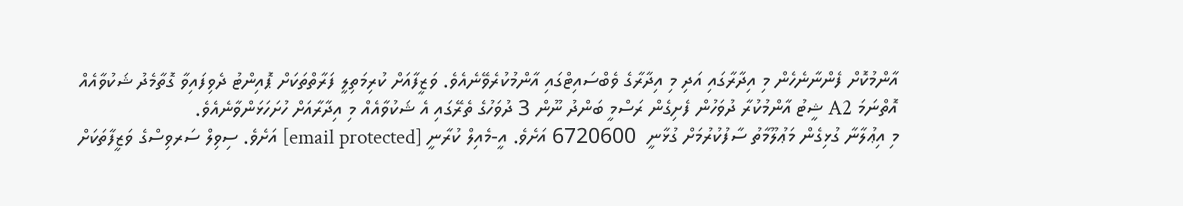އާންމުކޮށް ފެންނާނެހެން މި އިދާރާގައި އަދި މި އިދާރާގެ ވެބްސައިޓްގައި އާންމުކުރެވޭނެއެވެ. ވަޒީފާއަށް ކުރިމަތިލީ ފަރާތްތަކަށް ޕޮއިންޓު ދެވިފައިވާ ގޮތާމެދު ޝަކުވާއެއް އޮތްނަމަ A2 ޝީޓު އާންމުކުރާ ދުވަހުން ފެށިގެން ރަސްމީ ބަންދު ނޫން 3 ދުވަހުގެ ތެރޭގައި އެ ޝަކުވާއެއް މި އިދާރާއަށް ހުށަހަޅަންވާނެއެވެ.
މި އިޢުލާނާ ގުޅިގެން މަޢުލޫމާތު ސާފުކުރުމަށް ގުޅާނީ  6720600 އަށެވެ. އީ-މެއިލް ކުރާނީ [email protected] އަށެވެ. ސިވިލް ސަރވިސްގެ ވަޒީފާތަކަށް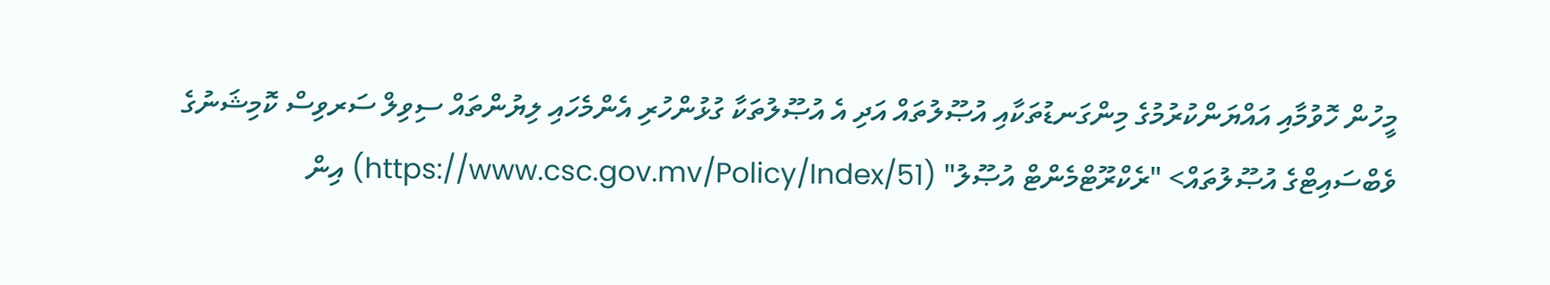މީހުން ހޮވުމާއި އައްޔަންކުރުމުގެ މިންގަނޑުތަކާއި އުޞޫލުތައް އަދި އެ އުޞޫލުތަކާ ގުޅުންހުރި އެންމެހައި ލިޔުންތައް ސިވިލް ސަރވިސް ކޮމިޝަނުގެ ވެބްސައިޓްގެ އުޞޫލުތައް> "ރެކްރޫޓްމެންޓް އުޞޫލު" (https://www.csc.gov.mv/Policy/Index/51) އިން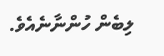ލިބެން ހުންނާނެއެވެ.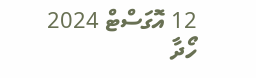12 އޮގަސްޓް 2024
ހޯދާ